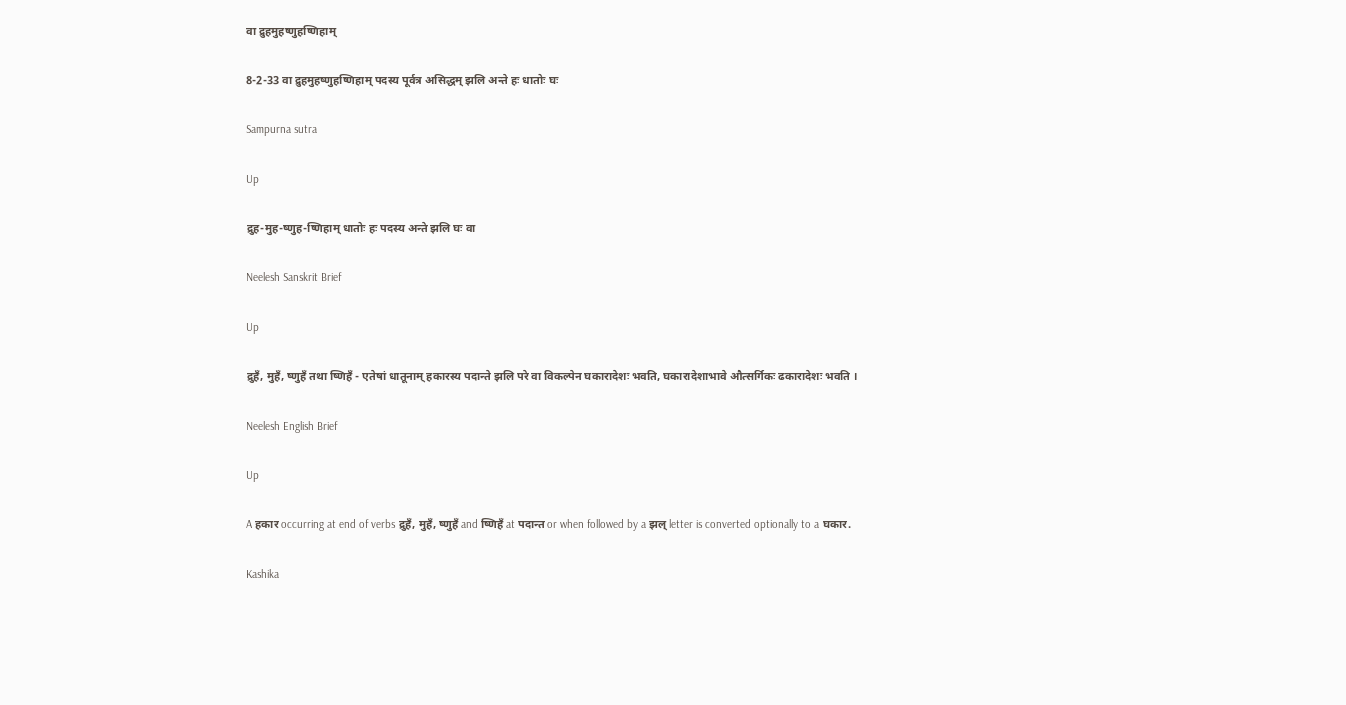वा द्रुहमुहष्णुहष्णिहाम्

8-2-33 वा द्रुहमुहष्णुहष्णिहाम् पदस्य पूर्वत्र असिद्धम् झलि अन्ते हः धातोः घः

Sampurna sutra

Up

द्रुह-मुह-ष्णुह-ष्णिहाम् धातोः हः पदस्य अन्ते झलि घः वा

Neelesh Sanskrit Brief

Up

द्रुहँ, मुहँ, ष्णुहँ तथा ष्णिहँ - एतेषां धातूनाम् हकारस्य पदान्ते झलि परे वा विकल्पेन घकारादेशः भवति, घकारादेशाभावे औत्सर्गिकः ढकारादेशः भवति ।

Neelesh English Brief

Up

A हकार occurring at end of verbs द्रुहँ, मुहँ, ष्णुहँ and ष्णिहँ at पदान्त or when followed by a झल् letter is converted optionally to a घकार.

Kashika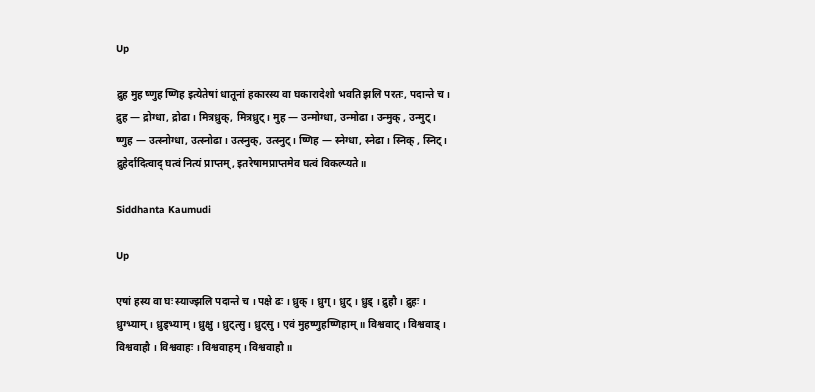Up

द्रुह मुह ष्णुह ष्णिह इत्येतेषां धातूनां हकारस्य वा घकारादेशो भवति झलि परतः, पदान्ते च। द्रुह — द्रोग्धा, द्रोढा। मित्रध्रुक्, मित्रध्रुट्। मुह — उन्मोग्धा, उन्मोढा। उन्मुक् , उन्मुट्। ष्णुह — उत्स्नोग्धा, उत्स्नोढा। उत्स्नुक्, उत्स्नुट्। ष्णिह — स्नेग्धा, स्नेढा। स्निक् , स्निट्। द्रुहेर्दादित्वाद् घत्वं नित्यं प्राप्तम्, इतरेषामप्राप्तमेव घत्वं विकल्प्यते॥

Siddhanta Kaumudi

Up

एषां हस्य वा घः स्याज्झलि पदान्ते च । पक्षे ढः । ध्रुक् । ध्रुग् । ध्रुट् । ध्रुड् । द्रुहौ । द्रुहः । ध्रुग्भ्याम् । ध्रुड्भ्याम् । ध्रुक्षु । ध्रुट्त्सु । ध्रुट्सु । एवं मुहष्णुहष्णिहाम् ॥ विश्ववाट् । विश्ववाड् । विश्ववाहौ । विश्ववाहः । विश्ववाहम् । विश्ववाहौ ॥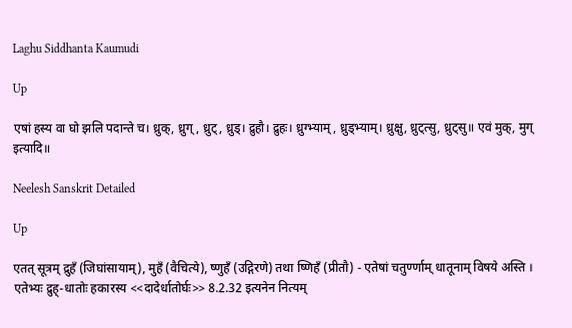Laghu Siddhanta Kaumudi

Up

एषां हस्य वा घो झलि पदान्ते च। ध्रुक्, ध्रुग्, ध्रुट्, ध्रुड्। द्रुहौ। द्रुहः। ध्रुग्भ्याम्, ध्रुड्भ्याम्। ध्रुक्षु, ध्रुट्त्सु, ध्रुट्सु॥ एवं मुक्, मुग् इत्यादि॥

Neelesh Sanskrit Detailed

Up

एतत् सूत्रम् द्रुहँ (जिघांसायाम्), मुहँ (वैचित्ये), ष्णुहँ (उद्गिरणे) तथा ष्णिहँ (प्रीतौ) - एतेषां चतुर्ण्णाम् धातूनाम् विषये अस्ति । एतेभ्यः द्रुह्-धातोः हकारस्य <<दादेर्धातोर्घः>> 8.2.32 इत्यनेन नित्यम्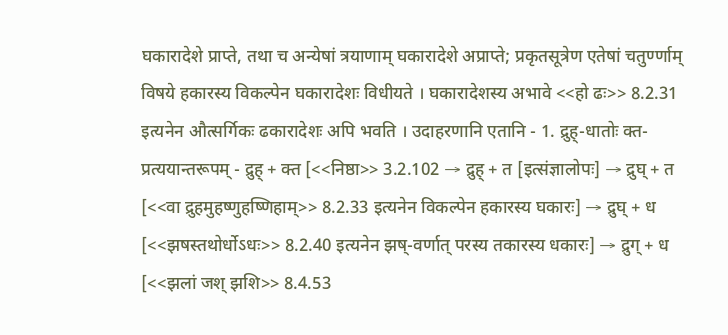घकारादेशे प्राप्ते, तथा च अन्येषां त्रयाणाम् घकारादेशे अप्राप्ते; प्रकृतसूत्रेण एतेषां चतुर्ण्णाम् विषये हकारस्य विकल्पेन घकारादेशः विधीयते । घकारादेशस्य अभावे <<हो ढः>> 8.2.31 इत्यनेन औत्सर्गिकः ढकारादेशः अपि भवति । उदाहरणानि एतानि - 1. द्रुह्-धातोः क्त-प्रत्ययान्तरूपम् - द्रुह् + क्त [<<निष्ठा>> 3.2.102 → द्रुह् + त [इत्संज्ञालोपः] → द्रुघ् + त [<<वा द्रुहमुहष्णुहष्णिहाम्>> 8.2.33 इत्यनेन विकल्पेन हकारस्य घकारः] → द्रुघ् + ध [<<झषस्तथोर्धोऽधः>> 8.2.40 इत्यनेन झष्-वर्णात् परस्य तकारस्य धकारः] → द्रुग् + ध [<<झलां जश् झशि>> 8.4.53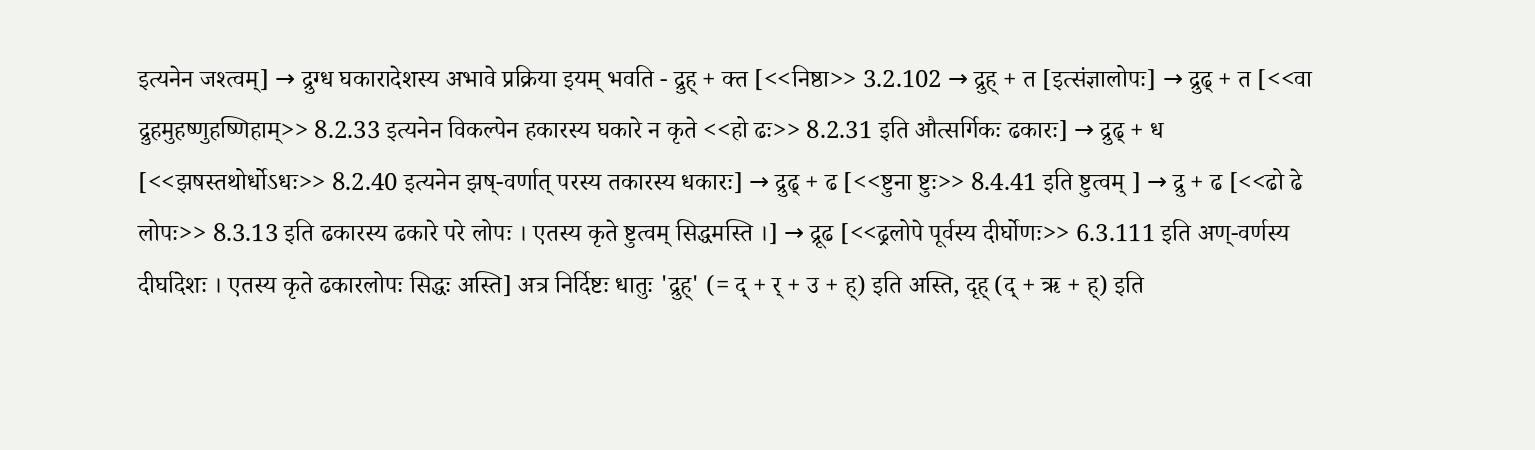इत्यनेन जश्त्वम्] → द्रुग्ध घकारादेशस्य अभावे प्रक्रिया इयम् भवति - द्रुह् + क्त [<<निष्ठा>> 3.2.102 → द्रुह् + त [इत्संज्ञालोपः] → द्रुढ् + त [<<वा द्रुहमुहष्णुहष्णिहाम्>> 8.2.33 इत्यनेन विकल्पेन हकारस्य घकारे न कृते <<हो ढः>> 8.2.31 इति औत्सर्गिकः ढकारः] → द्रुढ् + ध [<<झषस्तथोर्धोऽधः>> 8.2.40 इत्यनेन झष्-वर्णात् परस्य तकारस्य धकारः] → द्रुढ् + ढ [<<ष्टुना ष्टुः>> 8.4.41 इति ष्टुत्वम् ] → द्रु + ढ [<<ढो ढे लोपः>> 8.3.13 इति ढकारस्य ढकारे परे लोपः । एतस्य कृते ष्टुत्वम् सिद्धमस्ति ।] → द्रूढ [<<ढ्रलोपे पूर्वस्य दीर्घोणः>> 6.3.111 इति अण्-वर्णस्य दीर्घादेशः । एतस्य कृते ढकारलोपः सिद्धः अस्ति] अत्र निर्दिष्टः धातुः 'द्रुह्' (= द् + र् + उ + ह्) इति अस्ति, दृह् (द् + ऋ + ह्) इति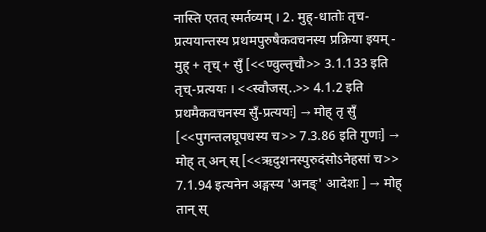नास्ति एतत् स्मर्तव्यम् । 2. मुह्-धातोः तृच-प्रत्ययान्तस्य प्रथमपुरुषैकवचनस्य प्रक्रिया इयम् - मुह् + तृच् + सुँ [<<ण्वुल्तृचौ>> 3.1.133 इति तृच्-प्रत्ययः । <<स्वौजस्..>> 4.1.2 इति प्रथमैकवचनस्य सुँ-प्रत्ययः] → मोह् तृ सुँ [<<पुगन्तलघूपधस्य च>> 7.3.86 इति गुणः] → मोह् त् अन् स् [<<ऋदुशनस्पुरुदंसोऽनेहसां च>> 7.1.94 इत्यनेन अङ्गस्य 'अनङ्' आदेशः ] → मोह् तान् स्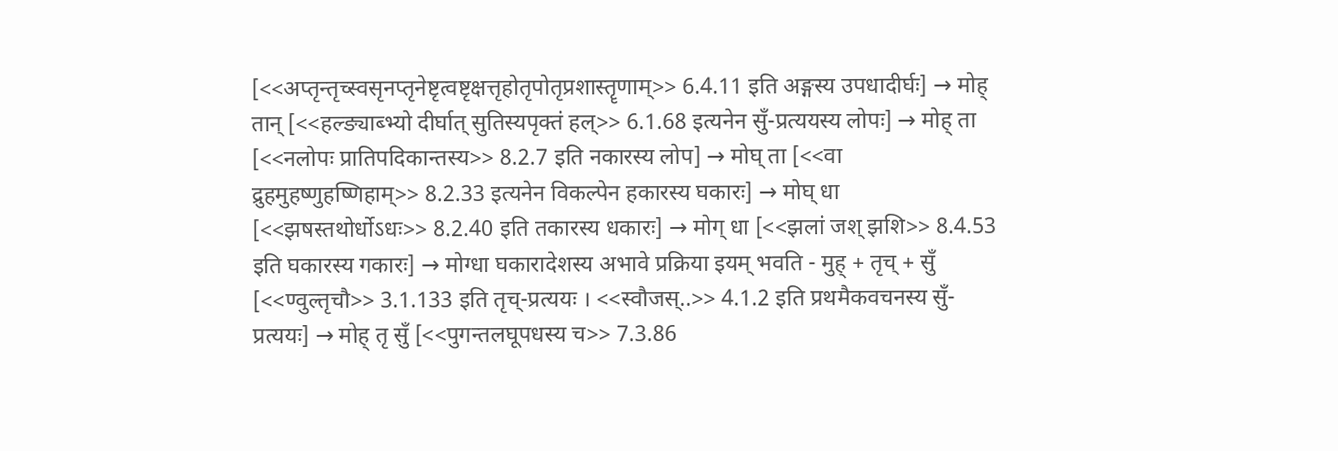[<<अप्तृन्तृच्स्वसृनप्तृनेष्टृत्वष्टृक्षत्तृहोतृपोतृप्रशास्तॄणाम्>> 6.4.11 इति अङ्गस्य उपधादीर्घः] → मोह् तान् [<<हल्ङ्याब्भ्यो दीर्घात् सुतिस्यपृक्तं हल्>> 6.1.68 इत्यनेन सुँ-प्रत्ययस्य लोपः] → मोह् ता [<<नलोपः प्रातिपदिकान्तस्य>> 8.2.7 इति नकारस्य लोप] → मोघ् ता [<<वा द्रुहमुहष्णुहष्णिहाम्>> 8.2.33 इत्यनेन विकल्पेन हकारस्य घकारः] → मोघ् धा [<<झषस्तथोर्धोऽधः>> 8.2.40 इति तकारस्य धकारः] → मोग् धा [<<झलां जश् झशि>> 8.4.53 इति घकारस्य गकारः] → मोग्धा घकारादेशस्य अभावे प्रक्रिया इयम् भवति - मुह् + तृच् + सुँ [<<ण्वुल्तृचौ>> 3.1.133 इति तृच्-प्रत्ययः । <<स्वौजस्..>> 4.1.2 इति प्रथमैकवचनस्य सुँ-प्रत्ययः] → मोह् तृ सुँ [<<पुगन्तलघूपधस्य च>> 7.3.86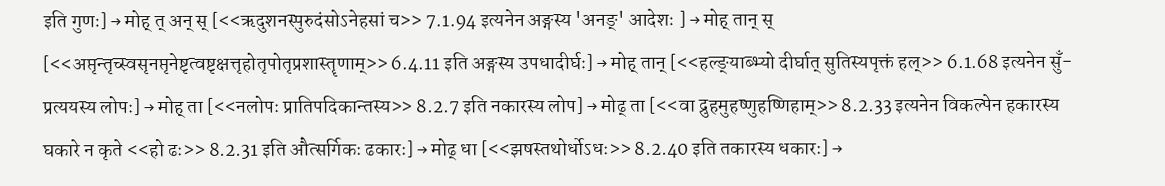इति गुणः] → मोह् त् अन् स् [<<ऋदुशनस्पुरुदंसोऽनेहसां च>> 7.1.94 इत्यनेन अङ्गस्य 'अनङ्' आदेशः ] → मोह् तान् स् [<<अप्तृन्तृच्स्वसृनप्तृनेष्टृत्वष्टृक्षत्तृहोतृपोतृप्रशास्तॄणाम्>> 6.4.11 इति अङ्गस्य उपधादीर्घः] → मोह् तान् [<<हल्ङ्याब्भ्यो दीर्घात् सुतिस्यपृक्तं हल्>> 6.1.68 इत्यनेन सुँ-प्रत्ययस्य लोपः] → मोह् ता [<<नलोपः प्रातिपदिकान्तस्य>> 8.2.7 इति नकारस्य लोप] → मोढ् ता [<<वा द्रुहमुहष्णुहष्णिहाम्>> 8.2.33 इत्यनेन विकल्पेन हकारस्य घकारे न कृते <<हो ढः>> 8.2.31 इति औत्सर्गिकः ढकारः] → मोढ् धा [<<झषस्तथोर्धोऽधः>> 8.2.40 इति तकारस्य धकारः] →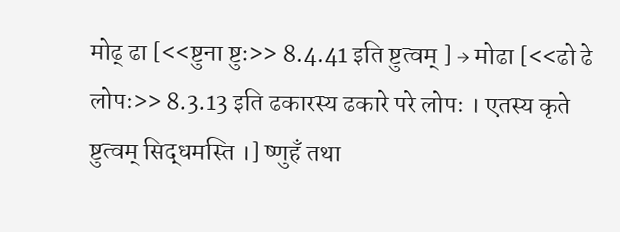मोढ् ढा [<<ष्टुना ष्टुः>> 8.4.41 इति ष्टुत्वम् ] → मोढा [<<ढो ढे लोपः>> 8.3.13 इति ढकारस्य ढकारे परे लोपः । एतस्य कृते ष्टुत्वम् सिद्धमस्ति ।] ष्णुहँ तथा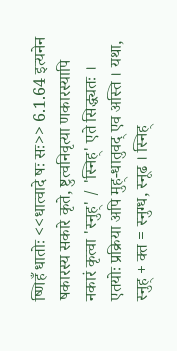ष्णिहँ धातोः <<धात्वादे षः सः>> 6.1.64 इत्यनेन षकारस्य सकारे कृते, ष्टुत्वनिवृत्या णकारस्यापि नकारं कृत्वा 'स्नुह्' / 'स्निह्' एते सिद्ध्यतः । एतयोः प्रक्रिया अपि मुह्-धातुवद् एव अस्ति । यथा, स्नुह् + क्त = स्नुग्ध, स्नूढ । स्निह्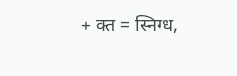+ क्त = स्निग्ध,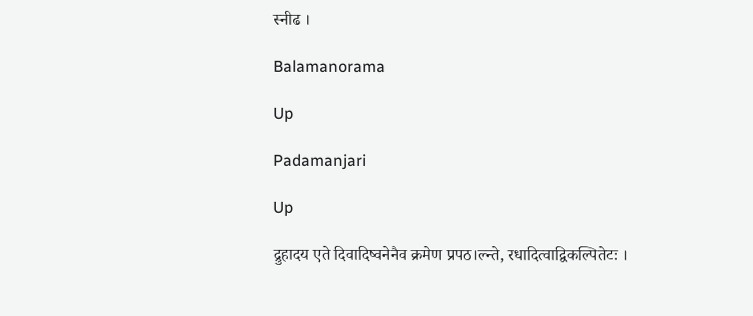स्नीढ ।

Balamanorama

Up

Padamanjari

Up

द्रुहादय एते दिवादिष्वनेनैव क्रमेण प्रपठ।ल्न्ते, रधादित्वाद्विकल्पितेटः ।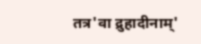तत्र'वा द्रुहादीनाम्'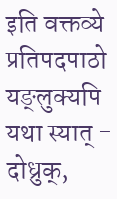इति वक्तव्ये प्रतिपदपाठो यङ्लुक्यपि यथा स्यात् - दोध्रुक्,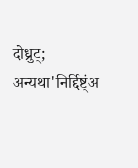दोध्रुट्; अन्यथा'निर्द्दिष्ट्ंअ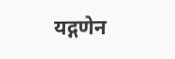यद्गणेन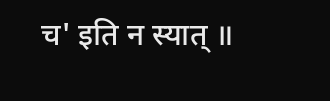च' इति न स्यात् ॥